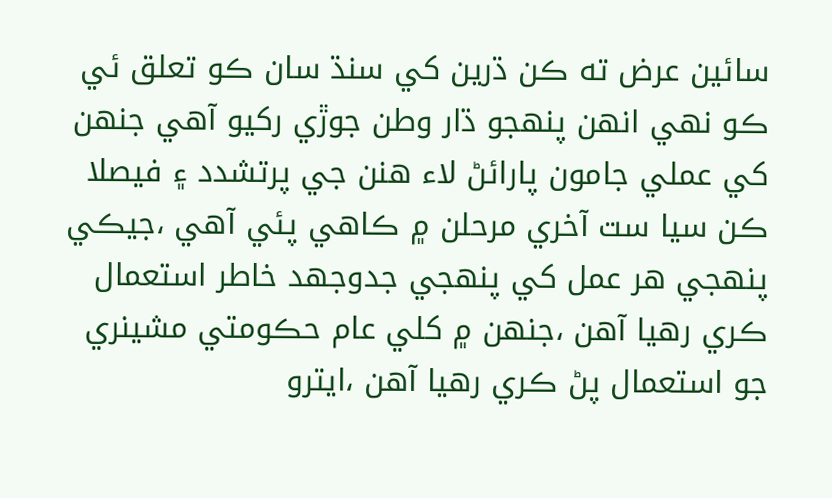سائين عرض ته ڪن ڌرين کي سنڌ سان ڪو تعلق ئي ڪو نهي انهن پنهجو ڌار وطن جوڙي رکيو آهي جنهن کي عملي جامون پارائڻ لاء هنن جي پرتشدد ۽ فيصلا ڪن سيا ست آخري مرحلن ۾ ڪاهي پئي آهي ،جيڪي پنهجي هر عمل کي پنهجي جدوجهد خاطر استعمال ڪري رهيا آهن ،جنهن ۾ کلي عام حڪومتي مشينري جو استعمال پڻ ڪري رهيا آهن ،ايترو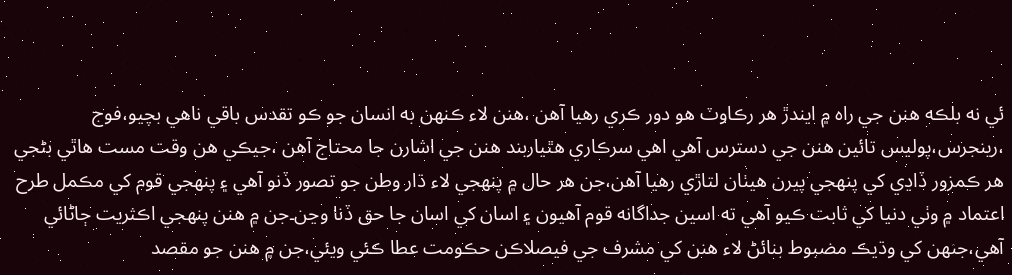ئي نه بلڪه هنن جي راه ۾ ايندڙ هر رڪاوٽ هو دور ڪري رهيا آهن ،هنن لاء ڪنهن به انسان جو ڪو تقدس باقي ناهي بچيو،فوج ،رينجرس،پوليس تائين هنن جي دسترس آهي اهي سرڪاري هٿياربند هنن جي اشارن جا محتاج آهن ،جيڪي هن وقت مست هاٿي بڻجي هر ڪمزور ڏاڍي کي پنهجي پيرن هيٺان لتاڙي رهيا آهن،جن هر حال ۾ پنهجي لاء ڌار وطن جو تصور ڏنو آهي ۽ پنهجي قوم کي مڪمل طرح اعتماد ۾ وٺي دنيا کي ثابت ڪيو آهي ته اسين جداگانه قوم آهيون ۽ اسان کي اسان جا حق ڏنا وڃن۔جن ۾ هنن پنهجي اڪثريت ڄاڻائي آهي،جنهن کي وڌيڪ مضبوط بنائڻ لاء هنن کي مشرف جي فيصلاڪن حڪومت عطا ڪئي ويئي،جن ۾ هنن جو مقصد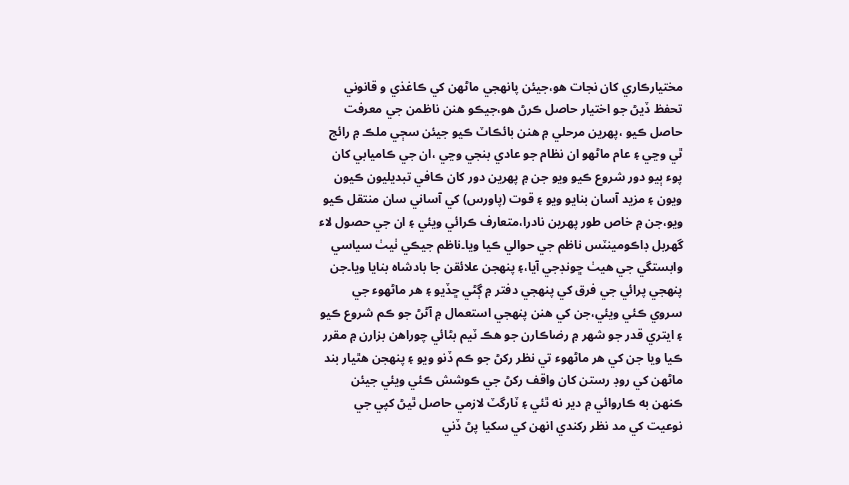مختيارڪاري کان نجات هو،جيئن پانهجي ماڻهن کي ڪاغذي و قانوني تحفظ ڏيڻ جو اختيار حاصل ڪرڻ هو،جيڪو هنن ناظمن جي معرفت حاصل ڪيو ،پهرين مرحلي ۾ هنن بائڪاٽ ڪيو جيئن سڄي ملڪ ۾ رائج ٿي وڃي ۽ عام ماڻهو ان نظام جو عادي بنجي وڃي ،ان جي ڪاميابي کان پوء ٻيو دور شروع ڪيو ويو جن ۾ پهرين دور کان ڪافي تبديليون ڪيون ويون ۽ مزيد آسان بنايو ويو ۽ قوت (پاورس) کي آساني سان منتقل ڪيو ويو،جن ۾ خاص طور پهرين نادرا،متعارف ڪرائي ويئي ۽ ان جي حصول لاء گهربل ڊاڪومينٽس ناظم جي حوالي ڪيا ويا۔ناظم جيڪي ٺيٺ سياسي وابستگي جي هيٺ ڇونڊجي آيا،۽ پنهجن علائقن جا بادشاه بنايا ويا۔جن پنهجي پرائي جي فرق کي پنهجي دفتر ۾ ڳڻي ڇڏيو ۽ هر ماڻهوء جي سروي ڪئي ويئي،جن کي هنن پنهجي استعمال ۾ آڻڻ جو ڪم شروع ڪيو ۽ ايتري قدر جو شهر ۾ رضاڪارن جو هڪ ٽيم بڻائي چوراهن بزارن ۾ مقرر ڪيا ويا جن کي هر ماڻهوء تي نظر رکڻ جو ڪم ڏنو ويو ۽ پنهجن هٿيار بند ماڻهن کي روڊ رستن کان واقف رکڻ جي ڪوشش ڪئي ويئي جيئن ڪنهن به ڪاروائي ۾ دير نه ٿئي ۽ ٽارگٽ لازمي حاصل ٿيڻ کپي جي نوعيت کي مد نظر رکندي انهن کي سکيا پڻ ڏني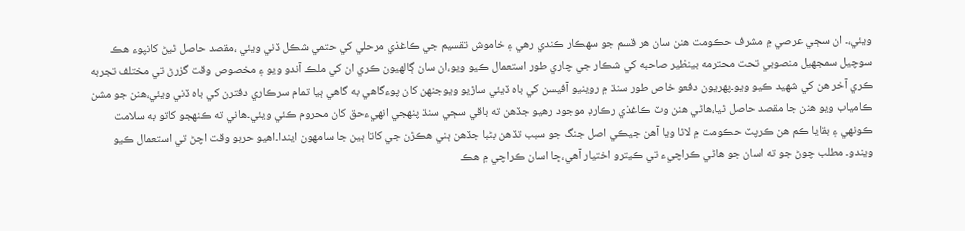ويئي،۔ ان سڄي عرصي ۾ مشرف حڪومت هنن سان هر قسم جو سهڪار ڪندي رهي ۽ خاموش تقسيم جي ڪاغذي مرحلي کي حتمي شڪل ڏني ويئي ،مقصد حاصل ٿيڻ کانپوء هڪ سوچيل سمجهيل منصوبي تحت محترمه بينظير صاحبه کي شڪار جي چاري طور استعمال ڪيو ويو،ان سان ڳالهيون ڪري ان کي ملڪ آندو ويو ۽ مخصوص وقت گزرڻ تي مختلف تجربه ڪري آخر هن کي شهيد ڪيو ويو۔پهريون دفعو خاص طور سنڌ ۾ روينيو آفيسن کي باه ڏيئي ساڙيو ويوجنهن کان پوءگاهي به گاهي ٻيا تمام سرڪاري دفترن کي باه ڏني ويئي،هنن جو مشن ڪامياب ويو هنن جا مقصد حاصل ٿيا،هاڻي هنن وٽ ڪاغذي رڪارڊ موجود رهيو جڏهن ته باقي سڄي سنڌ پنهجي انهيءحق کان محروم ڪئي ويئي۔هاني ته ڪنهجو کاتو به سلامت ڪونهي ۽ بقايا ڪم هن ڪرپٽ حڪومت ۾ لاٿا ويا آهن جيڪي اصل جنگ جو سبب تڏهن بڻبا جڏهن ٻني هڪڙن جي کاتا ٻين جا سامهون ايندا۔اهيو حربو وقت اچڻ تي استعمال ڪيو ويندو۔ مطلب چوڻ جو ته اسان جو هاڻي ڪراچيء تي ڪيترو اختيار آهي،ڇا اسان ڪراچي ۾ هڪ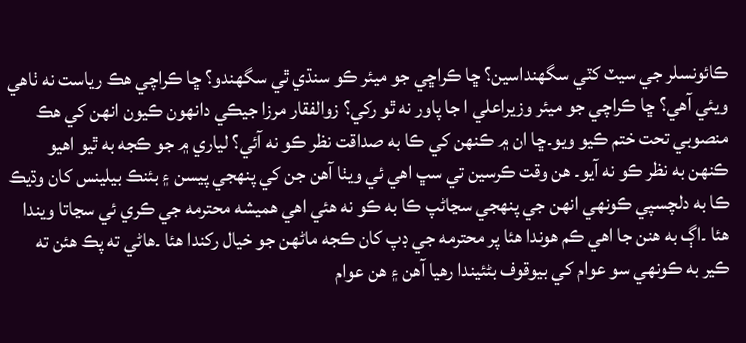ڪائونسلر جي سيٽ کٽي سگهنداسين؟ ڇا ڪراڇي جو ميئر ڪو سنڌي ٿي سگهندو؟ ڇا ڪراچي هڪ رياست نه ٺاهي ويئي آهي؟ ڇا ڪراچي جو ميئر وزيراعلي ا جا پاور نه ٿو رکي؟ زوالفقار مرزا جيڪي دانهون ڪيون انهن کي هڪ منصوبي تحت ختم ڪيو ويو۔ڇا ان ۾ ڪنهن کي ڪا به صداقت نظر ڪو نه آئي؟ لياري ۾ جو ڪجه به ٿيو اهيو ڪنهن به نظر ڪو نه آيو۔ هن وقت ڪرسين تي سڀ اهي ئي ويٺا آهن جن کي پنهجي پيسن ۽ بئنڪ بيلينس کان وڌيڪ ڪا به دلچسپي ڪونهي انهن جي پنهجي سڃاڻپ ڪا به ڪو نه هئي اهي هميشه محترمه جي ڪري ئي سڃاتا ويندا هئا ۔اڳ به هنن جا اهي ڪم هوندا هئا پر محترمه جي ڊپ کان ڪجه ماڻهن جو خيال رکندا هئا ۔هاڻي ته پڪ هئن ته ڪير به ڪونهي سو عوام کي بيوقوف بڻئيندا رهيا آهن ۽ هن عوام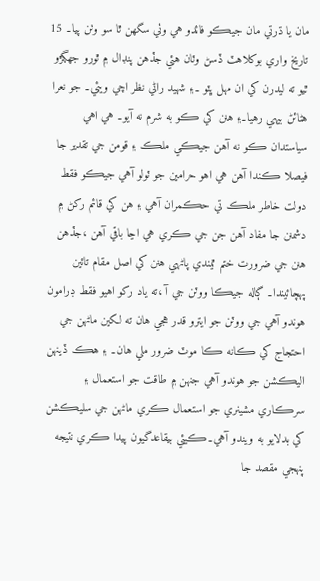مان يا ڌرتي مان جيڪو فائدو هي وٺي سگهن ٿا سو وٺن پيا۔ 15 تاريخ واري بوکلاهٽ ڏسڻ وٽان هئي جڏهن پنڊال ۾ ٿورو جهڳڙو ٿيو ته ليدرن کي ان مهل ڀٽو ۔۽ شهيد راڻي نظر اچي ويئي۔ جو نعرا هڻائڻ بيهي رهيا۔۽ هنن کي ڪو به شرم نه آيو۔ هي اهي سياستدان ڪو نه آهن جيڪي ملڪ ۽ قومن جي تقدير جا فيصلا ڪندا آهن هي اهو حرامين جو ٽولو آهي جيڪو فقط دولت خاطر ملڪ تي حڪمران آهي ۽ هن کي قائم رکڻ ۾ دشمنن جا مفاد آهن جن جي ڪري هي اڃا باقي آهن ،جڏهن هنن جي ضرورت ختم ٿيندي پاڻهي هنن کي اصل مقام تائين پهچائيندا۔ ڳاله جيڪا ووٽن جي آ ،ته ياد رکو اهيو فقط ڊرامون هوندو آهي جي ووٽن جو ايترو قدر هجي هان ته لکين ماڻهن جي احتجاج کي ڪانه ڪا موٽ ضرور ملي هان۔ ۽ هڪ ڏينهن اليڪشن جو هوندو آهي جنهن ۾ طاقت جو استعمال ۽ سرڪاري مشينري جو استعمال ڪري ماڻهن جي سليڪشن کي بدلايو به ويندو آهي۔ڪيئي بيقاعدگيون پيدا ڪري نتيجه پنهجي مقصد جا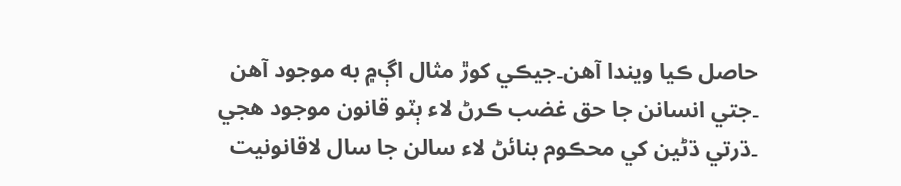حاصل ڪيا ويندا آهن۔جيڪي کوڙ مثال اڳ۾ به موجود آهن ۔جتي انسانن جا حق غضب ڪرڻ لاء ٻٽو قانون موجود هجي ۔ڌرتي ڌڻين کي محڪوم بنائڻ لاء سالن جا سال لاقانونيت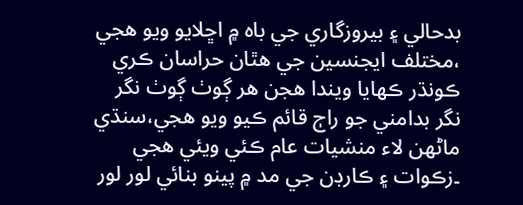بدحالي ۽ بيروزگاري جي باه ۾ اڇلايو ويو هجي ،مختلف ايجنسين جي هٿان حراسان ڪري ڪونڌر ڪهايا ويندا هجن هر ڳوٺ ڳوٺ نگر نگر بدامني جو راڄ قائم ڪيو ويو هجي،سنڌي ماڻهن لاء منشيات عام ڪئي ويئي هجي ۔زڪوات ۽ ڪارڊن جي مد ۾ پينو بنائي لور لور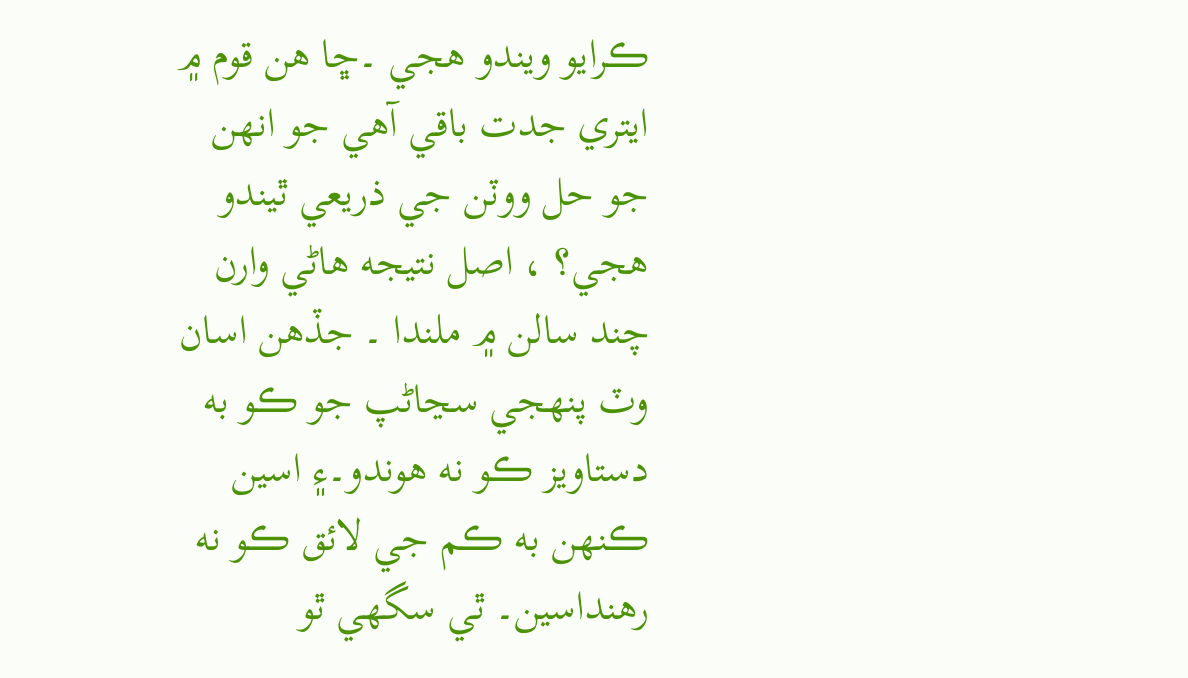ڪرايو ويندو هجي ۔ڇا هن قوم ۾ ايتري جدت باقي آهي جو انهن جو حل ووٽن جي ذريعي ٿيندو هجي؟ ، اصل نتيجه هاڻي وارن چند سالن ۾ ملندا ۔ جڏهن اسان وٽ پنهجي سڃاڻپ جو ڪو به دستاويز ڪو نه هوندو۔۽ اسين ڪنهن به ڪم جي لائق ڪو نه رهنداسين۔ ٿي سگهي ٿو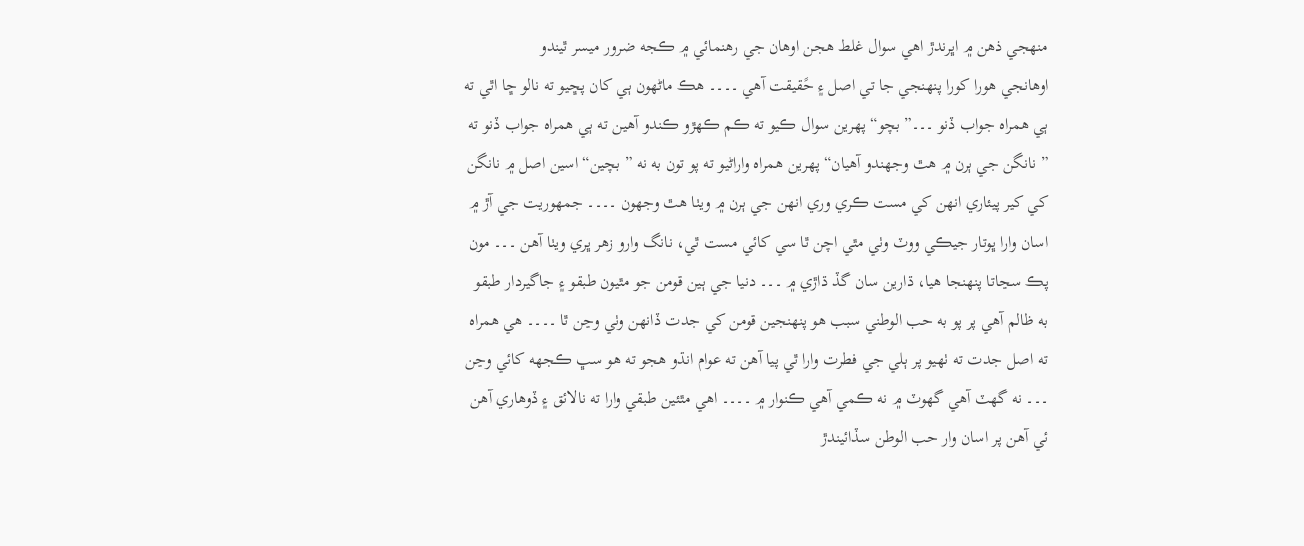منهجي ذهن ۾ اڀرندڙ اهي سوال غلط هجن اوهان جي رهنمائي ۾ ڪجه ضرور ميسر ٿيندو
اوهانجي هورا کورا پنهنجي جا تي اصل ۽ حًقيقت آهي ۔۔۔۔ هڪ ماڻهون ٻي کان پڇيو ته نالو ڇا اٿي ته ٻي همراه جواب ڏنو ۔۔۔” بچو“ پهرين سوال ڪيو ته ڪم ڪهڙو ڪندو آهين ته ٻي همراه جواب ڏنو ته ” نانگن جي ٻرن ۾ هٿ وجهندو آهيان“ پهرين همراه واراڻيو ته پو تون به نه ” بچين“ اسين اصل ۾ نانگن کي کير پيئاري انهن کي مست ڪري وري انهن جي ٻرن ۾ ويٺا هٿ وجهون ۔۔۔۔ جمهوريت جي آڙ ۾ اسان وارا ڀوتار جيڪي ووٽ وٺي مٿي اچن ٿا سي کائي مست ٿي، نانگ وارو زهر ڀري ويٺا آهن ۔۔۔ مون پڪ سڃاتا پنهنجا هيا، ڌارين سان گڏ ڌاڙي ۾ ۔۔۔ دنيا جي ٻين قومن جو مٿيون طبقو ۽ جاگيردار طبقو به ظالم آهي پر پو به حب الوطني سبب هو پنهنجين قومن کي جدت ڏانهن وٺي وڃن ٿا ۔۔۔۔ هي همراه ته اصل جدت ته ٺهيو پر ٻلي جي فطرت وارا ٿي پيا آهن ته عوام انڌو هجو ته هو سڀ ڪجهه کائي وڃن ۔۔۔ نه گهٽ آهي گهوٽ ۾ نه ڪمي آهي ڪنوار ۾ ۔۔۔۔ اهي مٿئين طبقي وارا ته نالائق ۽ ڏوهاري آهن ئي آهن پر اسان وار حب الوطن سڏائيندڙ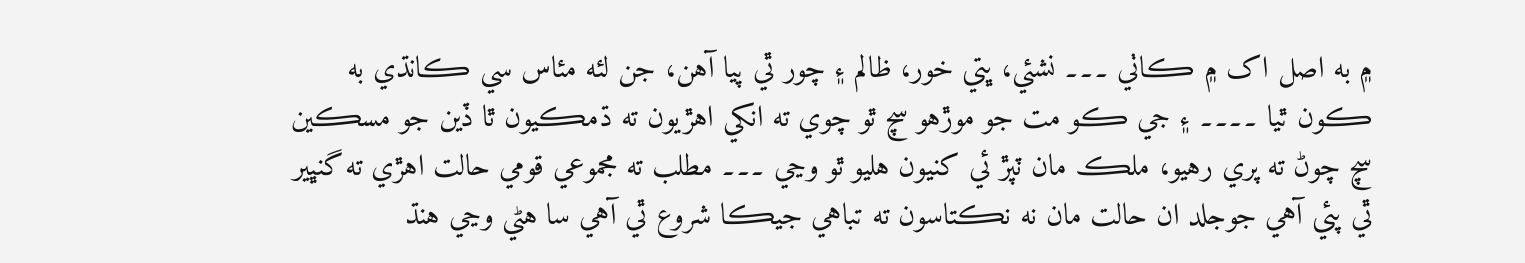۾ به اصل اک ۾ ڪاٺي ۔۔۔ نشئي، ڀتي خور، ظالم ۽ چور ٿي پيا آهن، جن لئه مئاس سي ڪانڌي به ڪون ٿيا ۔۔۔۔ ۽ جي ڪو مت جو موڙهو سچ ٿو چوي ته انکي اهڙيون ته ڌمڪيون ٿا ڏين جو مسڪين سچ چوڻ ته پري رهيو، ملڪ مان ٽپڙ ئي کنيون هليو ٿو وڃي ۔۔۔ مطلب ته مجموعي قومي حالت اهڙي ته گنڀير ٿي پئي آهي جوجلد ان حالت مان نه نڪتاسون ته تباهي جيڪا شروع ٿي آهي سا هڻي وڃي هنڌ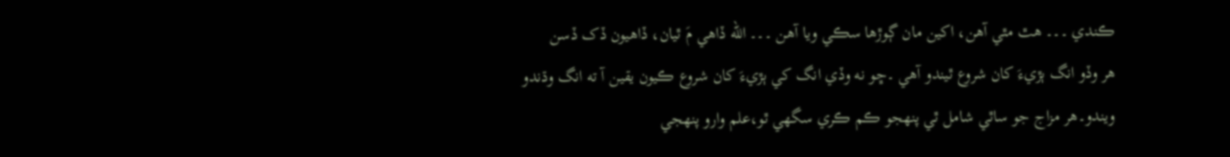ڪندي ۔۔۔ هٿ مٿي آهن، اکين مان ڳوڙها سڪي ويا آهن ۔۔۔ الله ڏاهي مَ ٿيان، ڏاهيون ڏک ڏسن
هر وڏو انگ ٻڙيءَ کان شروع ٿيندو آهي ۔ڇو نه وڏي انگ کي ٻڙيءَ کان شروع ڪيون يقين آ ته انگ وڌندو ويندو۔هر مزاج جو ساٿي شامل ٿي پنهجو ڪم ڪري سگهي ٿو،علم وارو پنهجي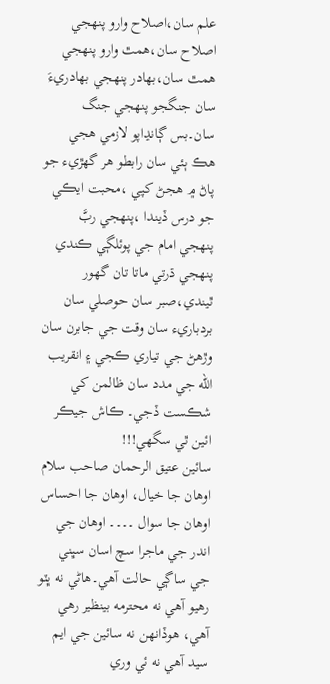علم سان،اصلاح وارو پنهجي اصلاح سان،همٿ وارو پنهجي همٿ سان،بهادر پنهجي بهادريءَ سان جنگجو پنهجي جنگ سان۔بس ڳانڍاپو لازمي هجي هڪ ٻئي سان رابطو هر گهڙيء جو پاڻ ۾ هجڻ کپي ،محبت ايڪي جو درس ڏيندا ،پنهجي ربَّ پنهجي امام جي پوئلڳي ڪندي پنهجي ڌرتي ماتا تان گهور ٿيندي،صبر سان حوصلي سان بردباريء سان وقت جي جابرن سان وڙهڻ جي تياري ڪجي ۽ انقريب الله جي مدد سان ظالمن کي شڪست ڏجي۔ ڪاش جيڪر ائين ٿي سگهي!!!
سائين عتيق الرحمان صاحب سلام اوهان جا خيال، اوهان جا احساس اوهان جا سوال ۔۔۔۔ اوهان جي اندر جي ماجرا سچ اسان سڀني جي ساڳي حالت آهي۔هاڻي نه ڀٽو رهيو آهي نه محترمه بينظير رهي آهي، هوڏانهن نه سائين جي ايم سيد آهي نه ئي وري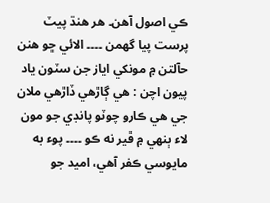ڪي اصول آهن۔ هر هنڌ پيٽ پرست پيا گهمن ۔۔۔۔ الائي ڇو هنن حآلتن ۾ مونکي اياز جن سٽون ياد پيون اچن : هي ڳاڙهي ڏاڙهي ملان جي هي ڪارو چوٽو پانڊي جو مون لاء ٻنهي ۾ ڦير نه ڪو ۔۔۔۔ پوء به مايوسي ڪفر آهي، اميد جو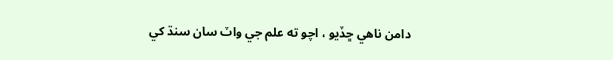دامن ناهي ڇڏيو ، اچو ته علم جي واٽ سان سنڌ کي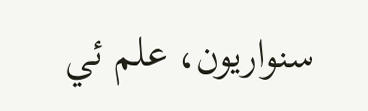سنواريون، علم ئي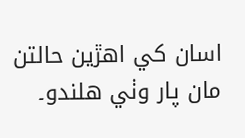اسان کي اهڙين حالتن مان پار وٺي هلندو۔